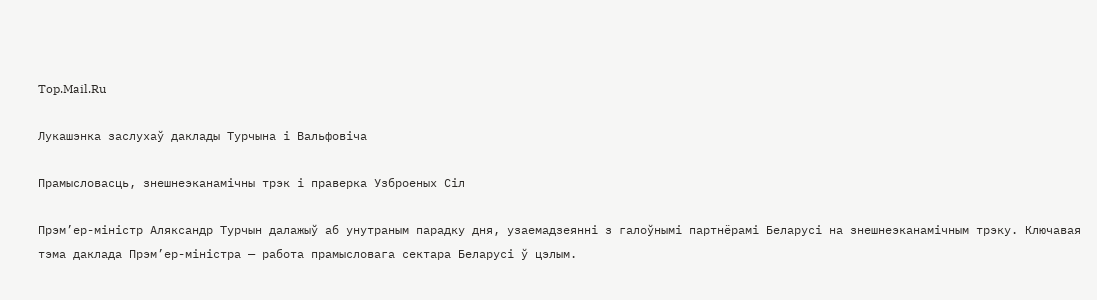Top.Mail.Ru

Лукашэнка заслухаў даклады Турчына і Вальфовіча

Прамысловасць, знешнеэканамічны трэк і праверка Узброеных Сіл

Прэм’ер-міністр Аляксандр Турчын далажыў аб унутраным парадку дня, узаемадзеянні з галоўнымі партнёрамі Беларусі на знешнеэканамічным трэку. Ключавая тэма даклада Прэм’ер-міністра — работа прамысловага сектара Беларусі ў цэлым.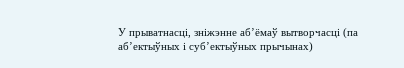У прыватнасці, зніжэнне аб’ёмаў вытворчасці (па аб’ектыўных і суб’ектыўных прычынах)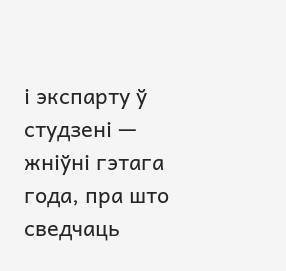і экспарту ў студзені — жніўні гэтага года, пра што сведчаць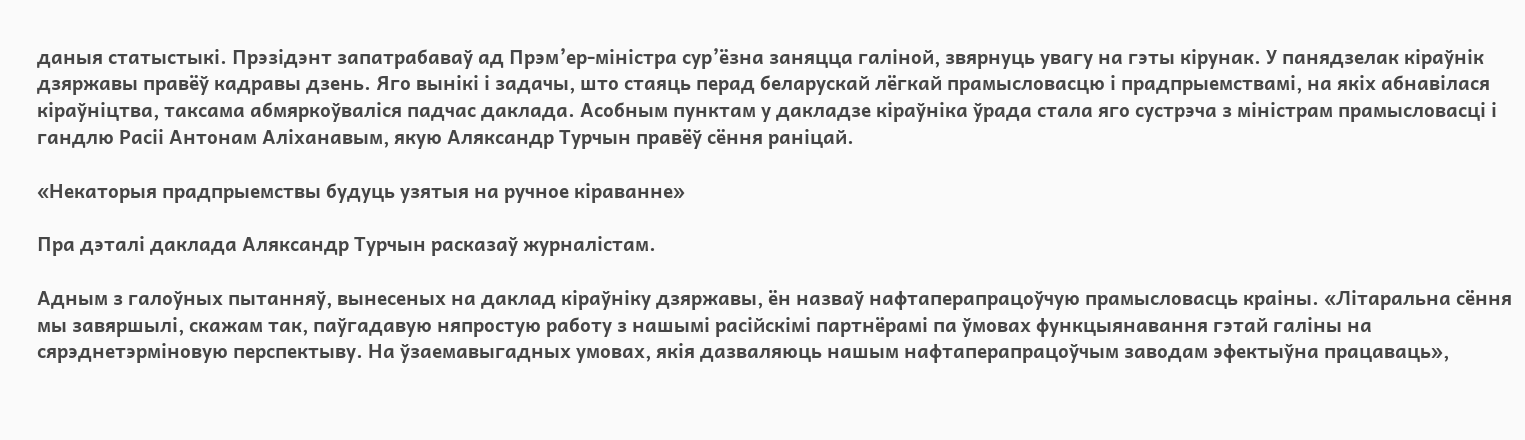даныя статыстыкі. Прэзідэнт запатрабаваў ад Прэм’ер-міністра сур’ёзна заняцца галіной, звярнуць увагу на гэты кірунак. У панядзелак кіраўнік дзяржавы правёў кадравы дзень. Яго вынікі і задачы, што стаяць перад беларускай лёгкай прамысловасцю і прадпрыемствамі, на якіх абнавілася кіраўніцтва, таксама абмяркоўваліся падчас даклада. Асобным пунктам у дакладзе кіраўніка ўрада стала яго сустрэча з міністрам прамысловасці і гандлю Расіі Антонам Аліханавым, якую Аляксандр Турчын правёў сёння раніцай.

«Некаторыя прадпрыемствы будуць узятыя на ручное кіраванне»

Пра дэталі даклада Аляксандр Турчын расказаў журналістам.

Адным з галоўных пытанняў, вынесеных на даклад кіраўніку дзяржавы, ён назваў нафтаперапрацоўчую прамысловасць краіны. «Літаральна сёння мы завяршылі, скажам так, паўгадавую няпростую работу з нашымі расійскімі партнёрамі па ўмовах функцыянавання гэтай галіны на сярэднетэрміновую перспектыву. На ўзаемавыгадных умовах, якія дазваляюць нашым нафтаперапрацоўчым заводам эфектыўна працаваць»,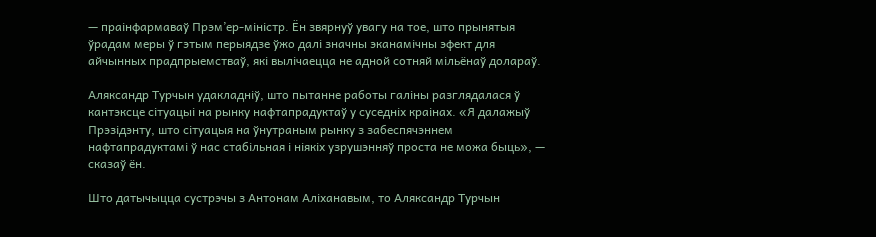— праінфармаваў Прэм’ер-міністр. Ён звярнуў увагу на тое, што прынятыя ўрадам меры ў гэтым перыядзе ўжо далі значны эканамічны эфект для айчынных прадпрыемстваў, які вылічаецца не адной сотняй мільёнаў долараў.

Аляксандр Турчын удакладніў, што пытанне работы галіны разглядалася ў кантэксце сітуацыі на рынку нафтапрадуктаў у суседніх краінах. «Я далажыў Прэзідэнту, што сітуацыя на ўнутраным рынку з забеспячэннем нафтапрадуктамі ў нас стабільная і ніякіх узрушэнняў проста не можа быць», — сказаў ён.

Што датычыцца сустрэчы з Антонам Аліханавым, то Аляксандр Турчын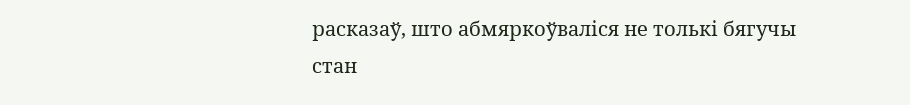расказаў, што абмяркоўваліся не толькі бягучы стан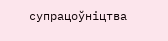супрацоўніцтва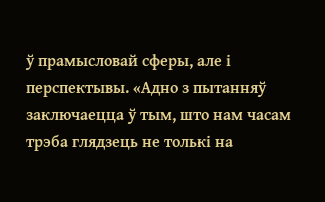ў прамысловай сферы, але і перспектывы. «Адно з пытанняў заключаецца ў тым, што нам часам трэба глядзець не толькі на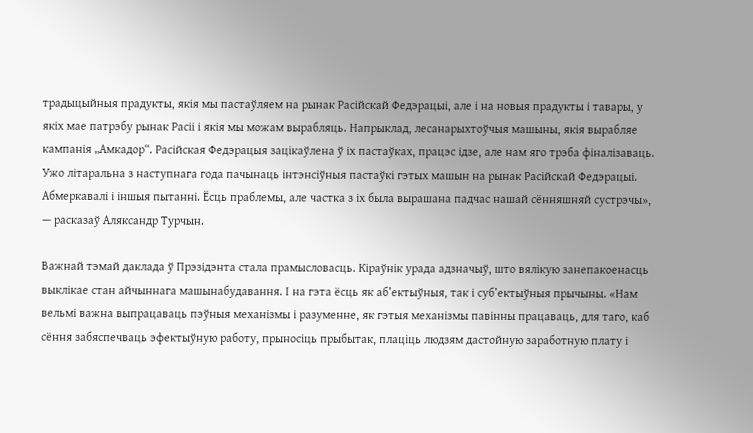традыцыйныя прадукты, якія мы пастаўляем на рынак Расійскай Федэрацыі, але і на новыя прадукты і тавары, у якіх мае патрэбу рынак Расіі і якія мы можам вырабляць. Напрыклад, лесанарыхтоўчыя машыны, якія вырабляе кампанія „Амкадор“. Расійская Федэрацыя зацікаўлена ў іх пастаўках, працэс ідзе, але нам яго трэба фіналізаваць. Ужо літаральна з наступнага года пачынаць інтэнсіўныя пастаўкі гэтых машын на рынак Расійскай Федэрацыі. Абмеркавалі і іншыя пытанні. Ёсць праблемы, але частка з іх была вырашана падчас нашай сённяшняй сустрэчы», — расказаў Аляксандр Турчын.

Важнай тэмай даклада ў Прэзідэнта стала прамысловасць. Кіраўнік урада адзначыў, што вялікую занепакоенасць выклікае стан айчыннага машынабудавання. І на гэта ёсць як аб’ектыўныя, так і суб’ектыўныя прычыны. «Нам вельмі важна выпрацаваць пэўныя механізмы і разуменне, як гэтыя механізмы павінны працаваць, для таго, каб сёння забяспечваць эфектыўную работу, прыносіць прыбытак, плаціць людзям дастойную заработную плату і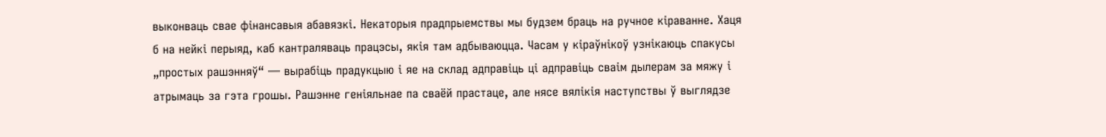выконваць свае фінансавыя абавязкі. Некаторыя прадпрыемствы мы будзем браць на ручное кіраванне. Хаця б на нейкі перыяд, каб кантраляваць працэсы, якія там адбываюцца. Часам у кіраўнікоў узнікаюць спакусы „простых рашэнняў“ — вырабіць прадукцыю і яе на склад адправіць ці адправіць сваім дылерам за мяжу і атрымаць за гэта грошы. Рашэнне геніяльнае па сваёй прастаце, але нясе вялікія наступствы ў выглядзе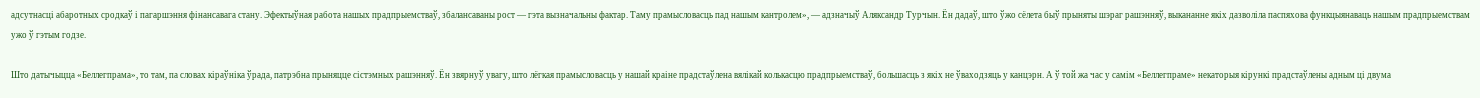адсутнасці абаротных сродкаў і пагаршэння фінансавага стану. Эфектыўная работа нашых прадпрыемстваў, збалансаваны рост — гэта вызначальны фактар. Таму прамысловасць пад нашым кантролем», — адзначыў Аляксандр Турчын. Ён дадаў, што ўжо сёлета быў прыняты шэраг рашэнняў, выкананне якіх дазволіла паспяхова функцыянаваць нашым прадпрыемствам ужо ў гэтым годзе.

Што датычыцца «Беллегпрама», то там, па словах кіраўніка ўрада, патрэбна прыняцце сістэмных рашэнняў. Ён звярнуў увагу, што лёгкая прамысловасць у нашай краіне прадстаўлена вялікай колькасцю прадпрыемстваў, большасць з якіх не ўваходзяць у канцэрн. А ў той жа час у самім «Беллегпраме» некаторыя кірункі прадстаўлены адным ці двума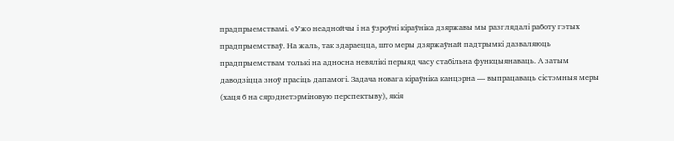прадпрыемствамі. «Ужо неаднойчы і на ўзроўні кіраўніка дзяржавы мы разглядалі работу гэтых прадпрыемстваў. На жаль, так здараецца, што меры дзяржаўнай падтрымкі дазваляюць прадпрыемствам толькі на адносна невялікі перыяд часу стабільна функцыянаваць. А затым даводзіцца зноў прасіць дапамогі. Задача новага кіраўніка канцэрна — выпрацаваць сістэмныя меры (хаця б на сярэднетэрміновую перспектыву), якія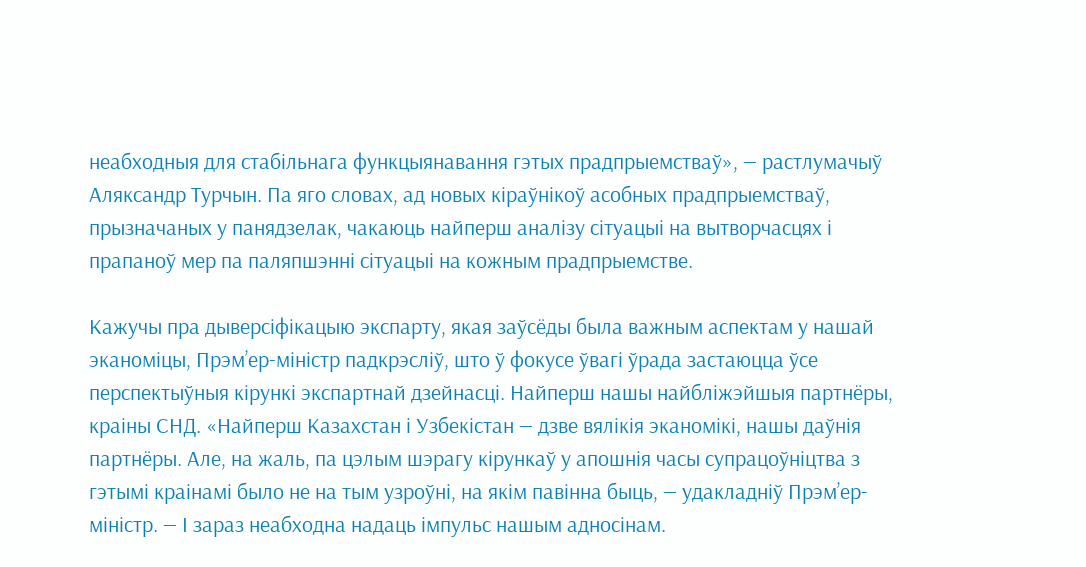неабходныя для стабільнага функцыянавання гэтых прадпрыемстваў», — растлумачыў Аляксандр Турчын. Па яго словах, ад новых кіраўнікоў асобных прадпрыемстваў, прызначаных у панядзелак, чакаюць найперш аналізу сітуацыі на вытворчасцях і прапаноў мер па паляпшэнні сітуацыі на кожным прадпрыемстве.

Кажучы пра дыверсіфікацыю экспарту, якая заўсёды была важным аспектам у нашай эканоміцы, Прэм’ер-міністр падкрэсліў, што ў фокусе ўвагі ўрада застаюцца ўсе перспектыўныя кірункі экспартнай дзейнасці. Найперш нашы найбліжэйшыя партнёры, краіны СНД. «Найперш Казахстан і Узбекістан — дзве вялікія эканомікі, нашы даўнія партнёры. Але, на жаль, па цэлым шэрагу кірункаў у апошнія часы супрацоўніцтва з гэтымі краінамі было не на тым узроўні, на якім павінна быць, — удакладніў Прэм’ер-міністр. — І зараз неабходна надаць імпульс нашым адносінам.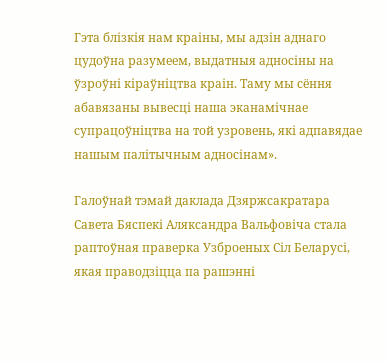Гэта блізкія нам краіны, мы адзін аднаго цудоўна разумеем, выдатныя адносіны на ўзроўні кіраўніцтва краін. Таму мы сёння абавязаны вывесці наша эканамічнае супрацоўніцтва на той узровень, які адпавядае нашым палітычным адносінам».

Галоўнай тэмай даклада Дзяржсакратара Савета Бяспекі Аляксандра Вальфовіча стала раптоўная праверка Узброеных Сіл Беларусі, якая праводзіцца па рашэнні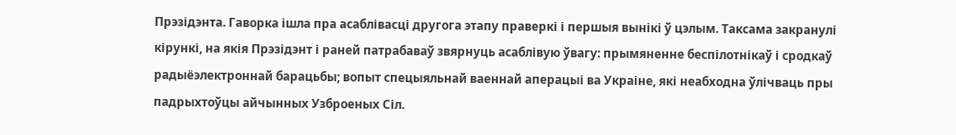Прэзідэнта. Гаворка ішла пра асаблівасці другога этапу праверкі і першыя вынікі ў цэлым. Таксама закранулі кірункі, на якія Прэзідэнт і раней патрабаваў звярнуць асаблівую ўвагу: прымяненне беспілотнікаў і сродкаў радыёэлектроннай барацьбы; вопыт спецыяльнай ваеннай аперацыі ва Украіне, які неабходна ўлічваць пры падрыхтоўцы айчынных Узброеных Сіл.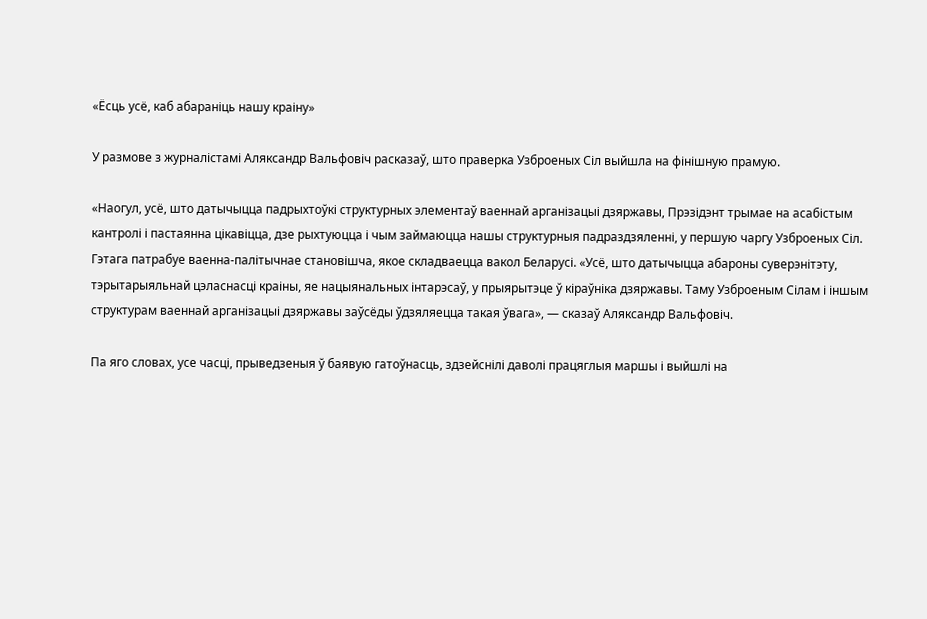«Ёсць усё, каб абараніць нашу краіну»

У размове з журналістамі Аляксандр Вальфовіч расказаў, што праверка Узброеных Сіл выйшла на фінішную прамую.

«Наогул, усё, што датычыцца падрыхтоўкі структурных элементаў ваеннай арганізацыі дзяржавы, Прэзідэнт трымае на асабістым кантролі і пастаянна цікавіцца, дзе рыхтуюцца і чым займаюцца нашы структурныя падраздзяленні, у першую чаргу Узброеных Сіл. Гэтага патрабуе ваенна-палітычнае становішча, якое складваецца вакол Беларусі. «Усё, што датычыцца абароны суверэнітэту, тэрытарыяльнай цэласнасці краіны, яе нацыянальных інтарэсаў, у прыярытэце ў кіраўніка дзяржавы. Таму Узброеным Сілам і іншым структурам ваеннай арганізацыі дзяржавы заўсёды ўдзяляецца такая ўвага», — сказаў Аляксандр Вальфовіч.

Па яго словах, усе часці, прыведзеныя ў баявую гатоўнасць, здзейснілі даволі працяглыя маршы і выйшлі на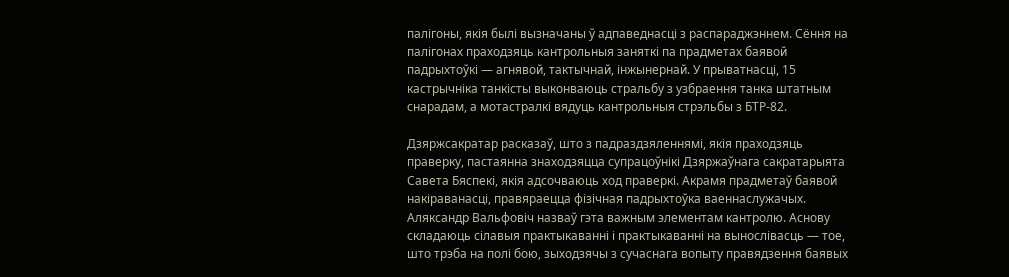палігоны, якія былі вызначаны ў адпаведнасці з распараджэннем. Сёння на палігонах праходзяць кантрольныя заняткі па прадметах баявой падрыхтоўкі — агнявой, тактычнай, інжынернай. У прыватнасці, 15 кастрычніка танкісты выконваюць стральбу з узбраення танка штатным снарадам, а мотастралкі вядуць кантрольныя стрэльбы з БТР-82.

Дзяржсакратар расказаў, што з падраздзяленнямі, якія праходзяць праверку, пастаянна знаходзяцца супрацоўнікі Дзяржаўнага сакратарыята Савета Бяспекі, якія адсочваюць ход праверкі. Акрамя прадметаў баявой накіраванасці, правяраецца фізічная падрыхтоўка ваеннаслужачых. Аляксандр Вальфовіч назваў гэта важным элементам кантролю. Аснову складаюць сілавыя практыкаванні і практыкаванні на вынослівасць — тое, што трэба на полі бою, зыходзячы з сучаснага вопыту правядзення баявых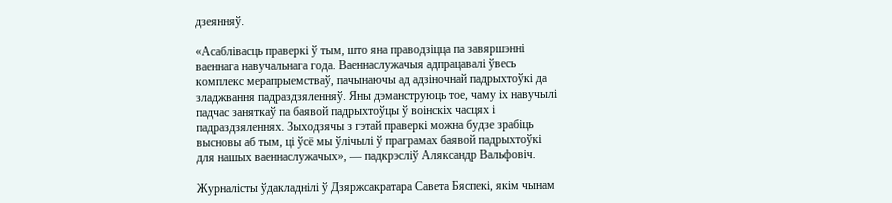дзеянняў.

«Асаблівасць праверкі ў тым, што яна праводзіцца па завяршэнні ваеннага навучальнага года. Ваеннаслужачыя адпрацавалі ўвесь комплекс мерапрыемстваў, пачынаючы ад адзіночнай падрыхтоўкі да зладжвання падраздзяленняў. Яны дэманструюць тое, чаму іх навучылі падчас заняткаў па баявой падрыхтоўцы ў воінскіх часцях і падраздзяленнях. Зыходзячы з гэтай праверкі можна будзе зрабіць высновы аб тым, ці ўсё мы ўлічылі ў праграмах баявой падрыхтоўкі для нашых ваеннаслужачых», — падкрэсліў Аляксандр Вальфовіч.

Журналісты ўдакладнілі ў Дзяржсакратара Савета Бяспекі, якім чынам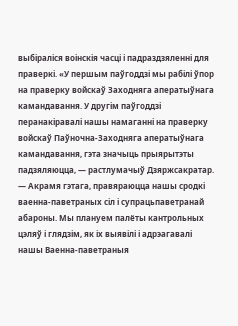выбіраліся воінскія часці і падраздзяленні для праверкі. «У першым паўгоддзі мы рабілі ўпор на праверку войскаў Заходняга аператыўнага камандавання. У другім паўгоддзі перанакіравалі нашы намаганні на праверку войскаў Паўночна-Заходняга аператыўнага камандавання, гэта значыць прыярытэты падзяляюцца, — растлумачыў Дзяржсакратар. — Акрамя гэтага, правяраюцца нашы сродкі ваенна-паветраных сіл і супрацьпаветранай абароны. Мы плануем палёты кантрольных цэляў і глядзім, як іх выявілі і адрэагавалі нашы Ваенна-паветраныя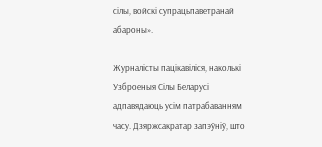сілы, войскі супрацьпаветранай абароны».

Журналісты пацікавіліся, наколькі Узброеныя Сілы Беларусі адпавядаюць усім патрабаванням часу. Дзяржсакратар запэўніў, што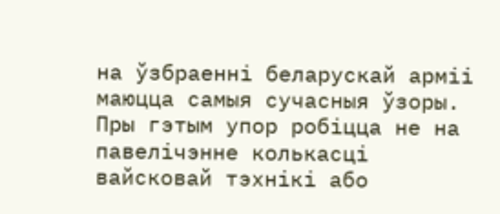на ўзбраенні беларускай арміі маюцца самыя сучасныя ўзоры. Пры гэтым упор робіцца не на павелічэнне колькасці вайсковай тэхнікі або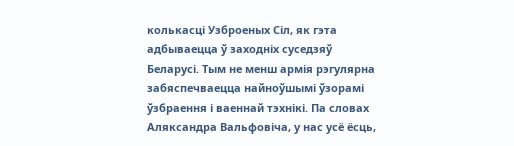колькасці Узброеных Сіл, як гэта адбываецца ў заходніх суседзяў Беларусі. Тым не менш армія рэгулярна забяспечваецца найноўшымі ўзорамі ўзбраення і ваеннай тэхнікі. Па словах Аляксандра Вальфовіча, у нас усё ёсць,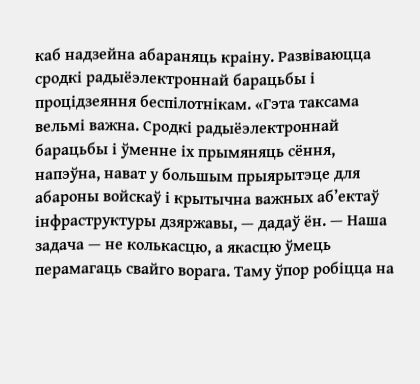каб надзейна абараняць краіну. Развіваюцца сродкі радыёэлектроннай барацьбы і процідзеяння беспілотнікам. «Гэта таксама вельмі важна. Сродкі радыёэлектроннай барацьбы і ўменне іх прымяняць сёння, напэўна, нават у большым прыярытэце для абароны войскаў і крытычна важных аб’ектаў інфраструктуры дзяржавы, — дадаў ён. — Наша задача — не колькасцю, а якасцю ўмець перамагаць свайго ворага. Таму ўпор робіцца на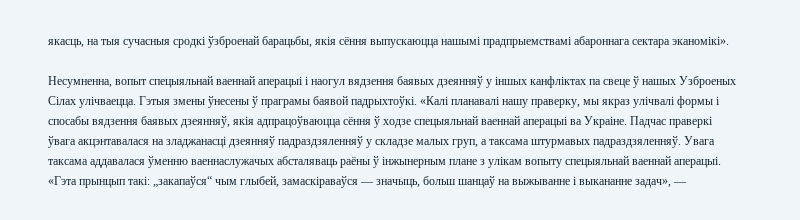якасць, на тыя сучасныя сродкі ўзброенай барацьбы, якія сёння выпускаюцца нашымі прадпрыемствамі абароннага сектара эканомікі».

Несумненна, вопыт спецыяльнай ваеннай аперацыі і наогул вядзення баявых дзеянняў у іншых канфліктах па свеце ў нашых Узброеных Сілах улічваецца. Гэтыя змены ўнесены ў праграмы баявой падрыхтоўкі. «Калі планавалі нашу праверку, мы якраз улічвалі формы і спосабы вядзення баявых дзеянняў, якія адпрацоўваюцца сёння ў ходзе спецыяльнай ваеннай аперацыі ва Украіне. Падчас праверкі ўвага акцэнтавалася на зладжанасці дзеянняў падраздзяленняў у складзе малых груп, а таксама штурмавых падраздзяленняў. Увага таксама аддавалася ўменню ваеннаслужачых абсталяваць раёны ў інжынерным плане з улікам вопыту спецыяльнай ваеннай аперацыі. «Гэта прынцып такі: „закапаўся“ чым глыбей, замаскіраваўся — значыць, больш шанцаў на выжыванне і выкананне задач», —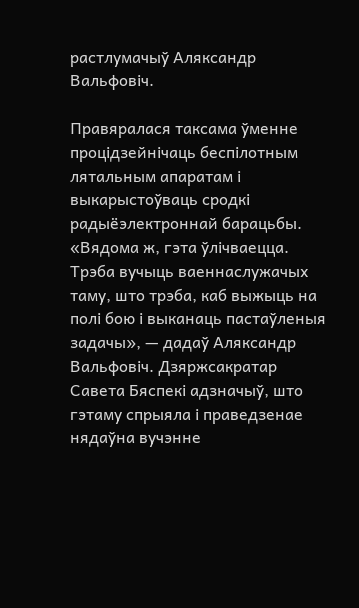растлумачыў Аляксандр Вальфовіч.

Правяралася таксама ўменне процідзейнічаць беспілотным лятальным апаратам і выкарыстоўваць сродкі радыёэлектроннай барацьбы. «Вядома ж, гэта ўлічваецца. Трэба вучыць ваеннаслужачых таму, што трэба, каб выжыць на полі бою і выканаць пастаўленыя задачы», — дадаў Аляксандр Вальфовіч. Дзяржсакратар Савета Бяспекі адзначыў, што гэтаму спрыяла і праведзенае нядаўна вучэнне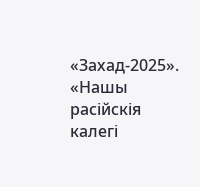«Захад-2025». «Нашы расійскія калегі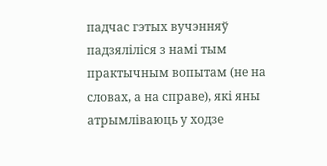падчас гэтых вучэнняў падзяліліся з намі тым практычным вопытам (не на словах, а на справе), які яны атрымліваюць у ходзе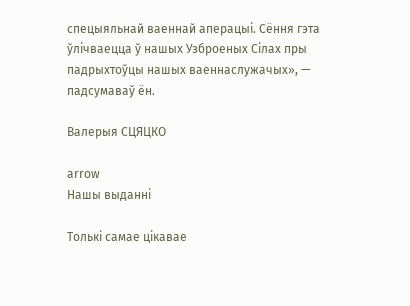спецыяльнай ваеннай аперацыі. Сёння гэта ўлічваецца ў нашых Узброеных Сілах пры падрыхтоўцы нашых ваеннаслужачых», — падсумаваў ён.

Валерыя СЦЯЦКО

arrow
Нашы выданні

Толькі самае цікавае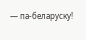— па-беларуску!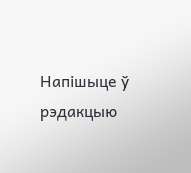Напішыце ў рэдакцыю